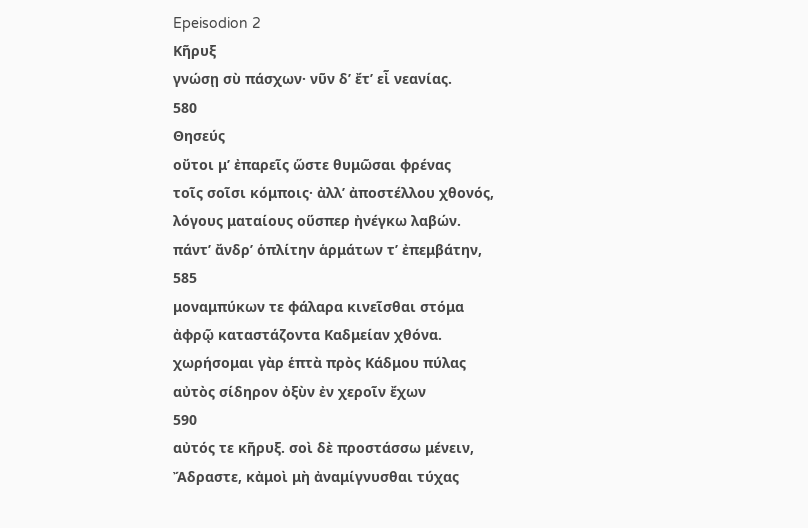Epeisodion 2
Κῆρυξ
γνώσῃ σὺ πάσχων· νῦν δʼ ἔτʼ εἶ νεανίας.
580
Θησεύς
οὔτοι μʼ ἐπαρεῖς ὥστε θυμῶσαι φρένας
τοῖς σοῖσι κόμποις· ἀλλʼ ἀποστέλλου χθονός,
λόγους ματαίους οὕσπερ ἠνέγκω λαβών.
πάντʼ ἄνδρʼ ὁπλίτην ἁρμάτων τʼ ἐπεμβάτην,
585
μοναμπύκων τε φάλαρα κινεῖσθαι στόμα
ἀφρῷ καταστάζοντα Καδμείαν χθόνα.
χωρήσομαι γὰρ ἑπτὰ πρὸς Κάδμου πύλας
αὐτὸς σίδηρον ὀξὺν ἐν χεροῖν ἔχων
590
αὐτός τε κῆρυξ. σοὶ δὲ προστάσσω μένειν,
Ἄδραστε, κἀμοὶ μὴ ἀναμίγνυσθαι τύχας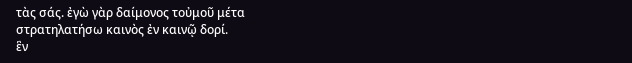τὰς σάς. ἐγὼ γὰρ δαίμονος τοὐμοῦ μέτα
στρατηλατήσω καινὸς ἐν καινῷ δορί.
ἓν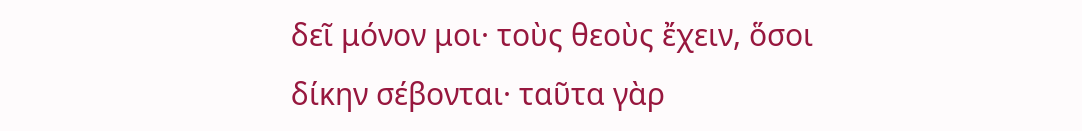δεῖ μόνον μοι· τοὺς θεοὺς ἔχειν, ὅσοι
δίκην σέβονται· ταῦτα γὰρ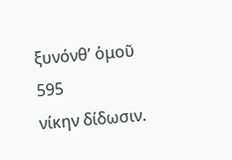ξυνόνθʼ ὁμοῦ
595
νίκην δίδωσιν.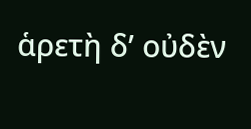ἁρετὴ δʼ οὐδὲν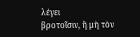λέγει
βροτοῖσιν, ἢ μὴ τὸν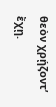θεὸν χρῄζοντʼ ἔχῃ.